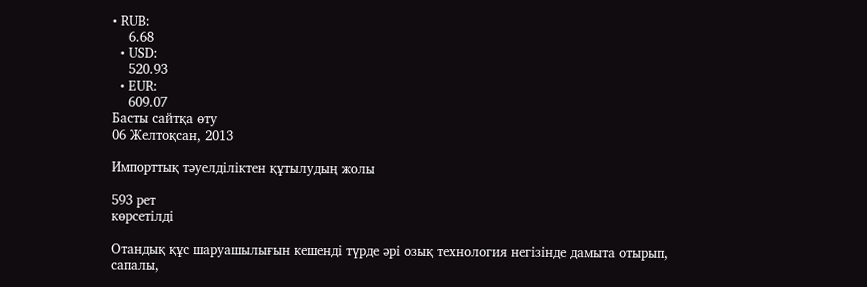• RUB:
    6.68
  • USD:
    520.93
  • EUR:
    609.07
Басты сайтқа өту
06 Желтоқсан, 2013

Импорттық тәуелділіктен құтылудың жолы

593 рет
көрсетілді

Отандық құс шаруашылығын кешенді түрде әрі озық технология негізінде дамыта отырып, сапалы,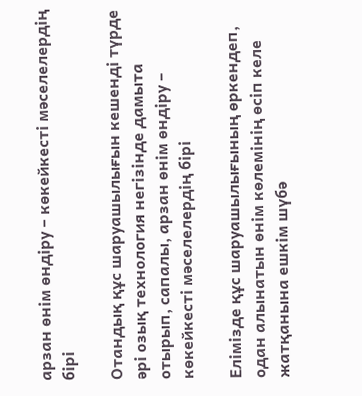арзан өнім өндіру – көкейкесті мәселелердің бірі

Отандық құс шаруашылығын кешенді түрде әрі озық технология негізінде дамыта отырып, сапалы, арзан өнім өндіру – көкейкесті мәселелердің бірі

Елімізде құс шаруашылығының өркендеп, одан алынатын өнім көлемінің өсіп келе жатқанына ешкім шүбә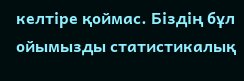келтіре қоймас. Біздің бұл ойымызды статистикалық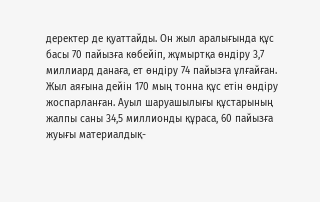деректер де қуаттайды. Он жыл аралығында құс басы 70 пайызға көбейіп, жұмыртқа өндіру 3,7 миллиард данаға, ет өндіру 74 пайызға ұлғайған. Жыл аяғына дейін 170 мың тонна құс етін өндіру жоспарланған. Ауыл шаруашылығы құстарының жалпы саны 34,5 миллионды құраса, 60 пайызға жуығы материалдық-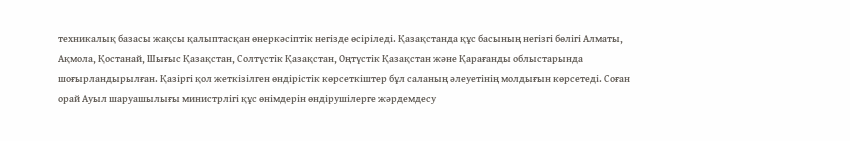техникалық базасы жақсы қалыптасқан өнеркәсіптік негізде өсіріледі. Қазақстанда құс басының негізгі бөлігі Алматы, Ақмола, Қостанай, Шығыс Қазақстан, Солтүстік Қазақстан, Оңтүстік Қазақстан және Қарағанды облыстарында шоғырландырылған. Қазіргі қол жеткізілген өндірістік көрсеткіштер бұл саланың әлеуетінің молдығын көрсетеді. Соған орай Ауыл шаруашылығы министрлігі құс өнімдерін өндірушілерге жәрдемдесу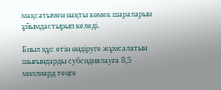мақсатымен нақты көмек шараларын ұйымдастырып келеді.

Биыл құс етін өндіруге жұмсалатын шығындарды субсидиялауға 8,5 миллиард теңге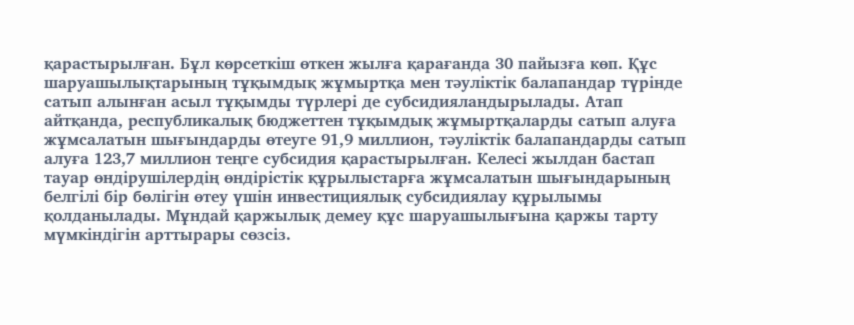қарастырылған. Бұл көрсеткіш өткен жылға қарағанда 30 пайызға көп. Құс шаруашылықтарының тұқымдық жұмыртқа мен тәуліктік балапандар түрінде сатып алынған асыл тұқымды түрлері де субсидияландырылады. Атап айтқанда, республикалық бюджеттен тұқымдық жұмыртқаларды сатып алуға жұмсалатын шығындарды өтеуге 91,9 миллион, тәуліктік балапандарды сатып алуға 123,7 миллион теңге субсидия қарастырылған. Келесі жылдан бастап тауар өндірушілердің өндірістік құрылыстарға жұмсалатын шығындарының белгілі бір бөлігін өтеу үшін инвестициялық субсидиялау құрылымы қолданылады. Мұндай қаржылық демеу құс шаруашылығына қаржы тарту мүмкіндігін арттырары сөзсіз.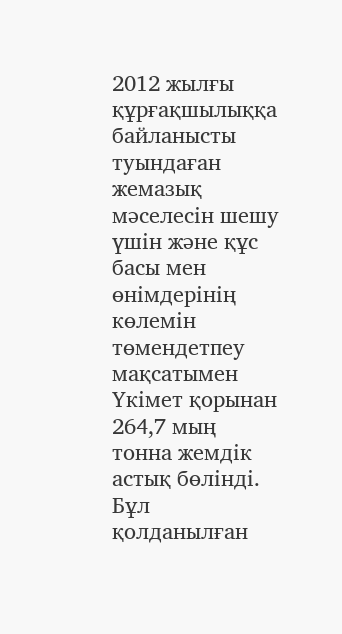2012 жылғы құрғақшылыққа байланысты туындаған жемазық мәселесін шешу үшін және құс басы мен өнімдерінің көлемін төмендетпеу мақсатымен Үкімет қорынан 264,7 мың тонна жемдік астық бөлінді. Бұл қолданылған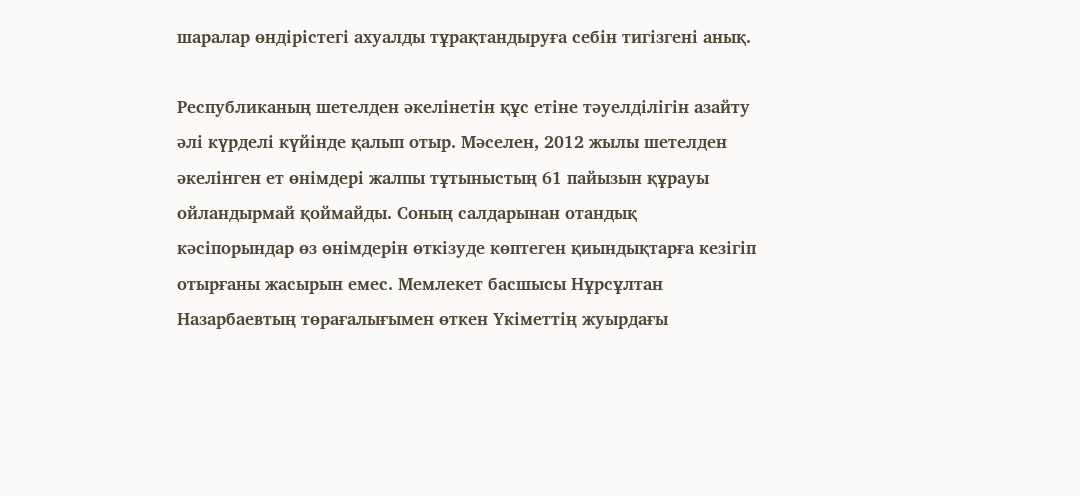шаралар өндірістегі ахуалды тұрақтандыруға себін тигізгені анық.

Республиканың шетелден әкелінетін құс етіне тәуелділігін азайту әлі күрделі күйінде қалып отыр. Мәселен, 2012 жылы шетелден әкелінген ет өнімдері жалпы тұтыныстың 61 пайызын құрауы ойландырмай қоймайды. Соның салдарынан отандық кәсіпорындар өз өнімдерін өткізуде көптеген қиындықтарға кезігіп отырғаны жасырын емес. Мемлекет басшысы Нұрсұлтан Назарбаевтың төрағалығымен өткен Үкіметтің жуырдағы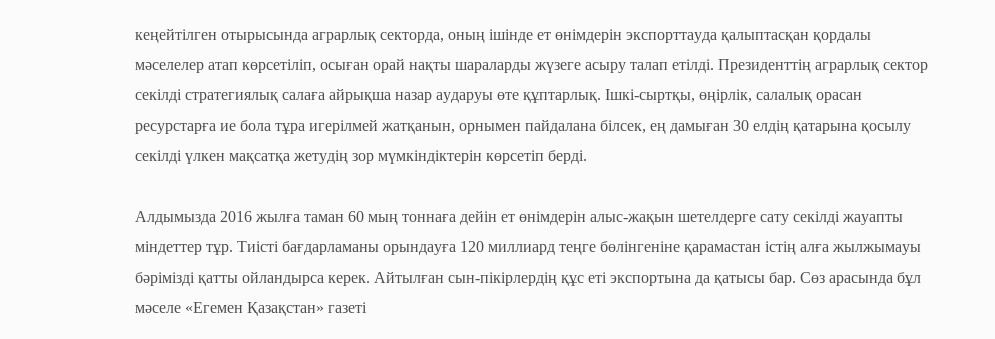кеңейтілген отырысында аграрлық секторда, оның ішінде ет өнімдерін экспорттауда қалыптасқан қордалы мәселелер атап көрсетіліп, осыған орай нақты шараларды жүзеге асыру талап етілді. Президенттің аграрлық сектор секілді стратегиялық салаға айрықша назар аударуы өте құптарлық. Ішкі-сыртқы, өңірлік, салалық орасан ресурстарға ие бола тұра игерілмей жатқанын, орнымен пайдалана білсек, ең дамыған 30 елдің қатарына қосылу секілді үлкен мақсатқа жетудің зор мүмкіндіктерін көрсетіп берді.

Алдымызда 2016 жылға таман 60 мың тоннаға дейін ет өнімдерін алыс-жақын шетелдерге сату секілді жауапты міндеттер тұр. Тиісті бағдарламаны орындауға 120 миллиард теңге бөлінгеніне қарамастан істің алға жылжымауы бәрімізді қатты ойландырса керек. Айтылған сын-пікірлердің құс еті экспортына да қатысы бар. Сөз арасында бұл мәселе «Егемен Қазақстан» газеті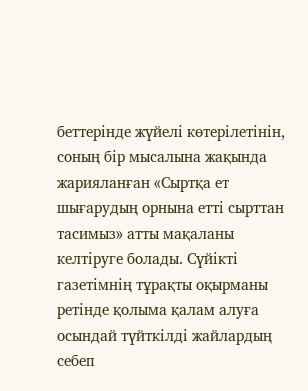беттерінде жүйелі көтерілетінін, соның бір мысалына жақында жарияланған «Сыртқа ет шығарудың орнына етті сырттан тасимыз» атты мақаланы келтіруге болады. Сүйікті газетімнің тұрақты оқырманы ретінде қолыма қалам алуға осындай түйткілді жайлардың себеп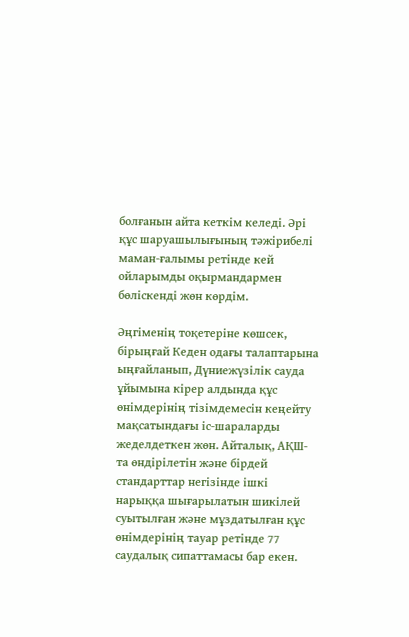болғанын айта кеткім келеді. Әрі құс шаруашылығының тәжірибелі маман-ғалымы ретінде кей ойларымды оқырмандармен бөліскенді жөн көрдім.

Әңгіменің тоқетеріне көшсек, бірыңғай Кеден одағы талаптарына ыңғайланып, Дүниежүзілік сауда ұйымына кірер алдында құс өнімдерінің тізімдемесін кеңейту мақсатындағы іс-шараларды жеделдеткен жөн. Айталық, АҚШ-та өндірілетін және бірдей стандарттар негізінде ішкі нарыққа шығарылатын шикілей суытылған және мұздатылған құс өнімдерінің тауар ретінде 77 саудалық сипаттамасы бар екен.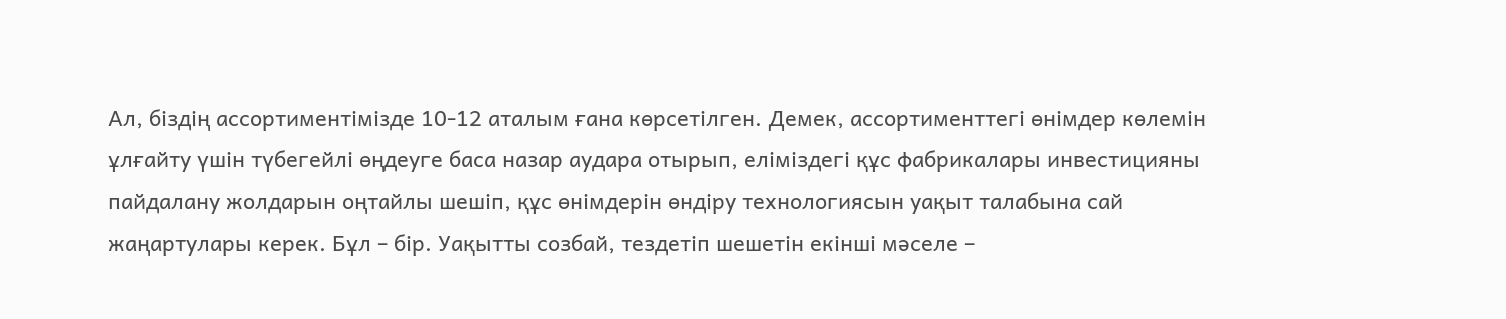Ал, біздің ассортиментімізде 10-12 аталым ғана көрсетілген. Демек, ассортименттегі өнімдер көлемін ұлғайту үшін түбегейлі өңдеуге баса назар аудара отырып, еліміздегі құс фабрикалары инвестицияны пайдалану жолдарын оңтайлы шешіп, құс өнімдерін өндіру технологиясын уақыт талабына сай жаңартулары керек. Бұл – бір. Уақытты созбай, тездетіп шешетін екінші мәселе –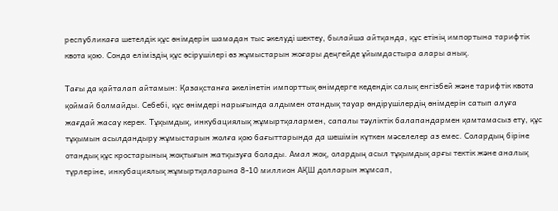республикаға шетелдік құс өнімдерін шамадан тыс әкелуді шектеу, былайша айтқанда, құс етінің импортына тарифтік квота қою. Сонда еліміздің құс өсірушілері өз жұмыстарын жоғары деңгейде ұйымдастыра алары анық.

Тағы да қайталап айтамын: Қазақстанға әкелінетін импорттық өнімдерге кедендік салық енгізбей және тарифтік квота қоймай болмайды. Себебі, құс өнімдері нарығында алдымен отандық тауар өндірушілердің өнімдерін сатып алуға жағдай жасау керек. Тұқымдық, инкубациялық жұмыртқалармен, сапалы тәуліктік балапандармен қамтамасыз ету, құс тұқымын асылдандыру жұмыстарын жолға қою бағыттарында да шешімін күткен мәселелер аз емес. Солардың біріне отандық құс кростарының жоқтығын жатқызуға болады. Амал жоқ, олардың асыл тұқымдық арғы тектік және аналық түрлеріне, инкубациялық жұмыртқаларына 8-10 миллион АҚШ долларын жұмсап,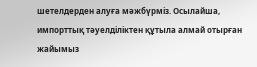шетелдерден алуға мәжбүрміз. Осылайша, импорттық тәуелділіктен құтыла алмай отырған жайымыз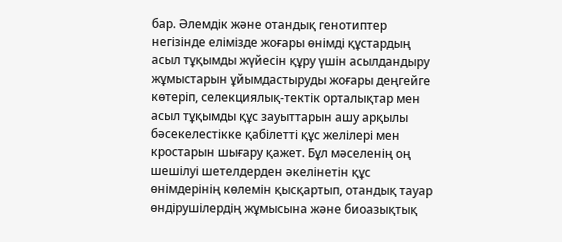бар. Әлемдік және отандық генотиптер негізінде елімізде жоғары өнімді құстардың асыл тұқымды жүйесін құру үшін асылдандыру жұмыстарын ұйымдастыруды жоғары деңгейге көтеріп, селекциялық-тектік орталықтар мен асыл тұқымды құс зауыттарын ашу арқылы бәсекелестікке қабілетті құс желілері мен кростарын шығару қажет. Бұл мәселенің оң шешілуі шетелдерден әкелінетін құс өнімдерінің көлемін қысқартып, отандық тауар өндірушілердің жұмысына және биоазықтық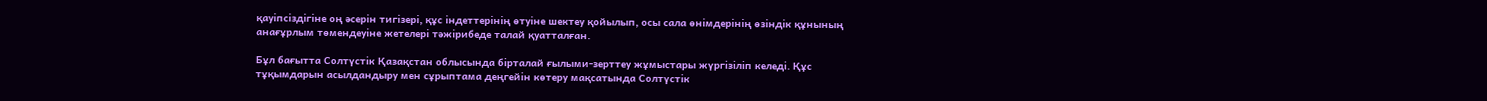қауіпсіздігіне оң әсерін тигізері, құс індеттерінің өтуіне шектеу қойылып, осы сала өнімдерінің өзіндік құнының анағұрлым төмендеуіне жетелері тәжірибеде талай қуатталған.

Бұл бағытта Солтүстік Қазақстан облысында бірталай ғылыми-зерттеу жұмыстары жүргізіліп келеді. Құс тұқымдарын асылдандыру мен сұрыптама деңгейін көтеру мақсатында Солтүстік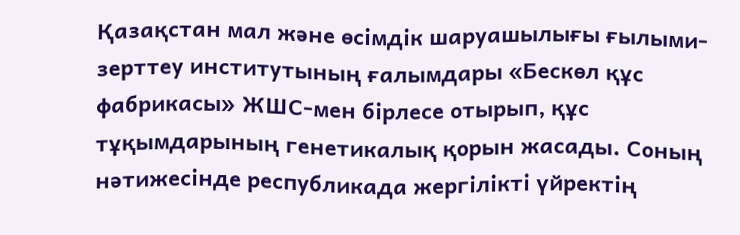Қазақстан мал және өсімдік шаруашылығы ғылыми-зерттеу институтының ғалымдары «Бескөл құс фабрикасы» ЖШС-мен бірлесе отырып, құс тұқымдарының генетикалық қорын жасады. Соның нәтижесінде республикада жергілікті үйректің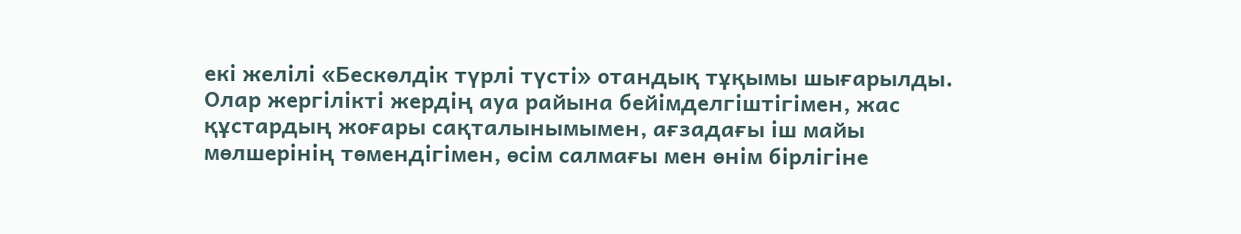екі желілі «Бескөлдік түрлі түсті» отандық тұқымы шығарылды. Олар жергілікті жердің ауа райына бейімделгіштігімен, жас құстардың жоғары сақталынымымен, ағзадағы іш майы мөлшерінің төмендігімен, өсім салмағы мен өнім бірлігіне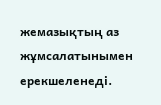жемазықтың аз жұмсалатынымен ерекшеленеді.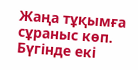Жаңа тұқымға сұраныс көп. Бүгінде екі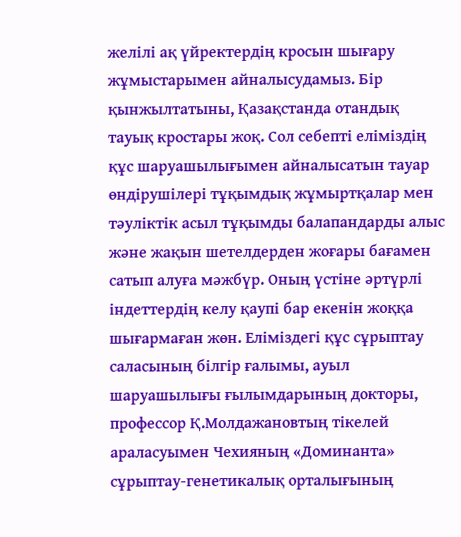желілі ақ үйректердің кросын шығару жұмыстарымен айналысудамыз. Бір қынжылтатыны, Қазақстанда отандық тауық кростары жоқ. Сол себепті еліміздің құс шаруашылығымен айналысатын тауар өндірушілері тұқымдық жұмыртқалар мен тәуліктік асыл тұқымды балапандарды алыс және жақын шетелдерден жоғары бағамен сатып алуға мәжбүр. Оның үстіне әртүрлі індеттердің келу қаупі бар екенін жоққа шығармаған жөн. Еліміздегі құс сұрыптау саласының білгір ғалымы, ауыл шаруашылығы ғылымдарының докторы, профессор Қ.Молдажановтың тікелей араласуымен Чехияның «Доминанта» сұрыптау-генетикалық орталығының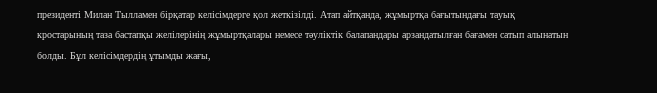президенті Милан Тылламен бірқатар келісімдерге қол жеткізілді. Атап айтқанда, жұмыртқа бағытындағы тауық кростарының таза бастапқы желілерінің жұмыртқалары немесе тәуліктік балапандары арзандатылған бағамен сатып алынатын болды. Бұл келісімдердің ұтымды жағы,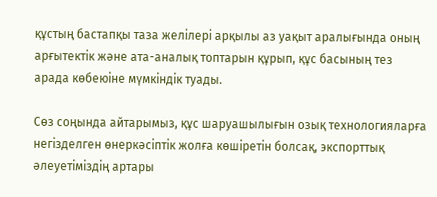құстың бастапқы таза желілері арқылы аз уақыт аралығында оның арғытектік және ата-аналық топтарын құрып, құс басының тез арада көбеюіне мүмкіндік туады.

Сөз соңында айтарымыз, құс шаруашылығын озық технологияларға негізделген өнеркәсіптік жолға көшіретін болсақ, экспорттық әлеуетіміздің артары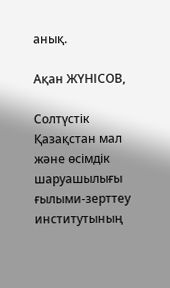анық.

Ақан ЖҮНІСОВ,

Солтүстік Қазақстан мал және өсімдік шаруашылығы ғылыми-зерттеу институтының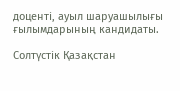доценті, ауыл шаруашылығы ғылымдарының кандидаты.

Солтүстік Қазақстан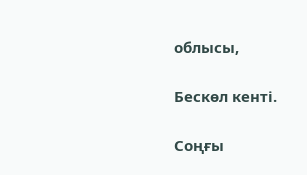облысы,

Бескөл кенті.

Соңғы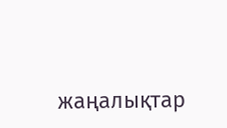жаңалықтар